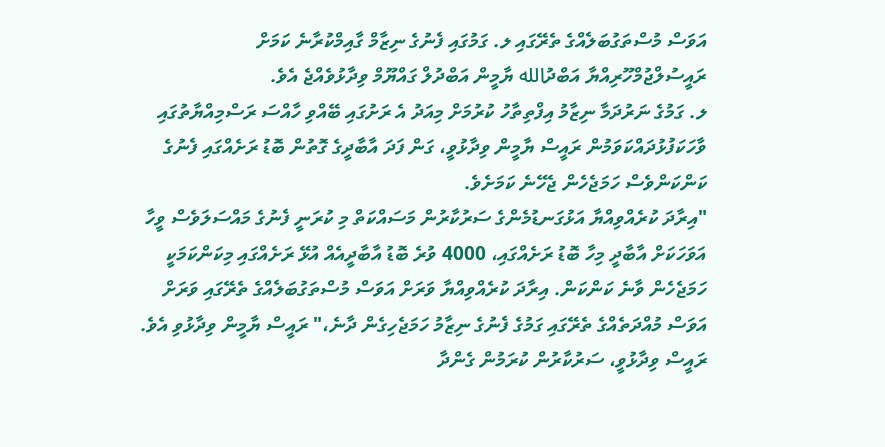އަވަސް މުސްތަގުބަލެއްގެ ތެރޭގައި ލ. ގަމުގައި ފެނުގެ ނިޒާމް ގާއިމްކުރާނެ ކަމަށް ރައީސުލްޖުމްހޫރިއްޔާ އަބްދުالله ޔާމީން އަބްދުލް ގައްޔޫމް ވިދާޅުވެއްޖެ އެވެ.
ލ. ގަމުގެ ނަރުދަމާ ނިޒާމު އިފްތިތާހު ކުރުމަށް މިއަދު އެ ރަށުގައި ބޭއްވި ހާއްސަ ރަސްމިއްޔާތުގައި ވާހަކަފުޅުދައްކަވަމުން ރައީސް ޔާމީން ވިދާޅުވީ، ގަން ފަދަ އާބާދީގެ ގޮތުން ބޮޑު ރަށެއްގައި ފެނުގެ ކަންކަންވެސް ހަމަޖެހެން ޖެހޭނެ ކަމަށެވެ.
"އިރާދަ ކުރެއްވިއްޔާ އަޅުގަނޑުމެންގެ ސަރުކާރުން މަސައްކަތް މި ކުރަނީ ފެނުގެ މައްސަލަވެސް ވީހާ އަވަހަކަށް އާބާދީ މިހާ ބޮޑު ރަށެއްގައި، 4000 ވުރެ ބޮޑު އާބާދީއެއް އުޅޭ ރަށެއްގައި މިކަންކަމަކީ ހަމަޖެހެން ވާނެ ކަންކަން. އިރާދަ ކުރެއްވިއްޔާ ވަރަށް އަވަސް މުސްތަގުބަލެއްގެ ތެރޭގައި ވަރަށް އަވަސް މުއްދަތެއްގެ ތެރޭގައި ގަމުގެ ފެނުގެ ނިޒާމު ހަމަޖެހިގެން ދާނެ،" ރައީސް ޔާމީން ވިދާޅުވި އެވެ.
ރައީސް ވިދާޅުވީ، ސަރުކާރުން ކުރަމުން ގެންދާ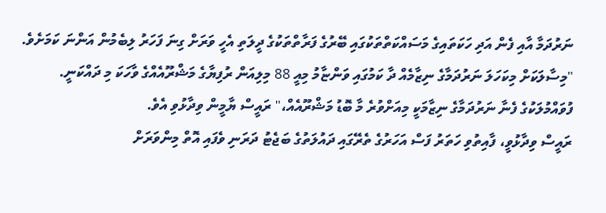ނަރުދަމާ އާއި ފެން އަދި ހަކަތައިގެ މަސައްކަތްތަކުގައި ބޭރުގެ ފަރާތްތަކުގެ ދީލަތި އެހީ ވަރަށް ގިނަ ފަހަރު ލިބެމުން އަންނަ ކަމަށެވެ.
"މިސާލަކަށް މިކަހަލަ ނަރުދަމާގެ ނިޒާމެއް ދާ ކަމުގައި ވަންޏާމު މިއީ 88 މިލިއަން ރުފިޔާގެ މަޝްރޫއެއްގެ ވާހަކަ މި ދައްކަނީ. ފުވައްމުލަކުގެ ފެނާ ނަރުދަމާގެ ނިޒާމަކީ މިއަށްވުރެ މާ ބޮޑު މަޝްރޫއެއް،" ރައީސް ޔާމީން ވިދާޅުވި އެވެ.
ރައީސް ވިދާޅުވީ، ފާއިތުވި ހަތަރު ފަސް އަހަރުގެ ތެރޭގައި ދައުލަތުގެ ބަޖެޓު ދަރަނި ވެފައި އޮތް މިންވަރަށް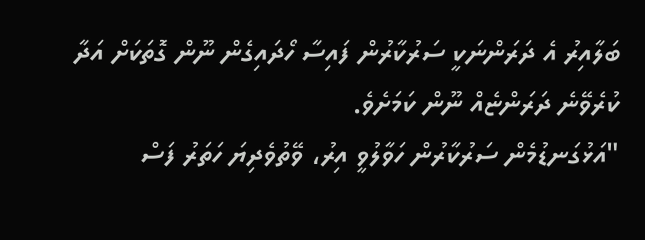ބަލާއިރު އެ ދަރަންނަކީ ސަރުކާރުން ފައިސާ ހޯދައިގެން ނޫން ގޮތަކަށް އަދާ ކުރެވޭނެ ދަރަންޏެއް ނޫން ކަމަށެވެ.
"އަޅުގަނޑުމެން ސަރުކާރުން ހަވާލުވީ އިރު، ވޭތުވެދިޔަ ހަތަރު ފަސް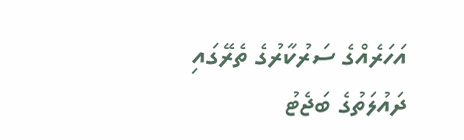އަހަރެއްގެ ސަރުކާރުގެ ތެރޭގައި ދައުލަތުގެ ބަޖެޓު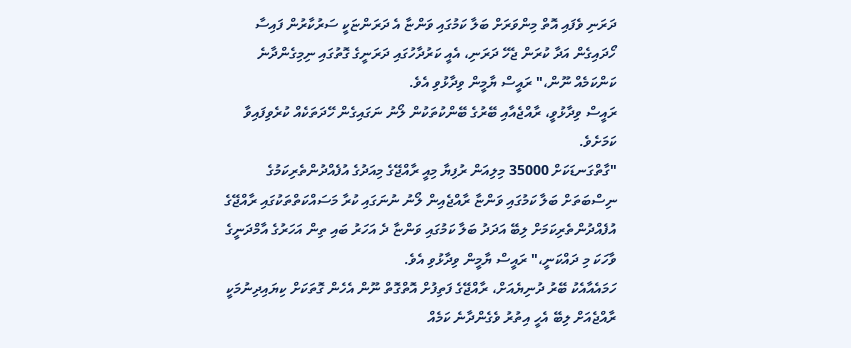ދަރަނި ވެފައި އޮތް މިންވަރަށް ބަލާ ކަމުގައި ވަންޏާ އެ ދަރަންޏަކީ ސަރުކާރުން ފައިސާ ހޯދައިގެން އަދާ ކުރަން ޖެހޭ ދަރަނި، އެއީ ކަރުދާހުގައި ދަރަނީގެ ގޮތުގައި ނިމިގެންދާނެ ކަންކަމެއް ނޫން،" ރައީސް ޔާމީން ވިދާޅުވި އެވެ.
ރައީސް ވިދާޅުވީ، ރާއްޖެއާއި ބޭރުގެ ބޭންކުތަކުން ލޯނު ނަގައިގެން ހޭދަތަކެއް ކުރެވިފައިވާ ކަމަށެވެ.
"ގާތްގަނޑަކަށް 35000 މިލިއަން ރުފިޔާ މިއީ ރާއްޖޭގެ މިއަދުގެ އުފެއްދުންތެރިކަމުގެ ނިސްބަތަށް ބަލާ ކަމުގައި ވަންޏާ ރާއްޖެއިން ލޯނު ނުނަގައި ކުރާ މަސައްކަތްތަކުގައި ރާއްޖޭގެ އުފެއްދުންތެރިކަމަށް ލިބޭ އަދަދު ބަލާ ކަމުގައި ވަންޏާ ދެ އަހަރު ބައި ތިން އަހަރުގެ އާމްދަނީގެ ވާހަކަ މި ދައްކަނީ،" ރައީސް ޔާމީން ވިދާޅުވި އެވެ.
ހަމައެއާއެކު ބޭރު ދުނިޔެއަށް، ރާއްޖޭގެ ފަތިފުށް އޮތްގޮތް ނޫން އެހެން ގޮތަކަށް ކިޔައިދިނުމަކީ ރާއްޖެއަށް ލިބޭ އެހީ އިތުރު ވެގެންދާނެ ކަމެއް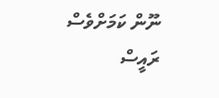ނޫން ކަމަށްވެސް ރައީސް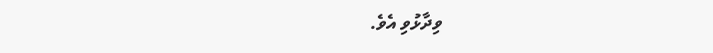ވިދާޅުވި އެވެ.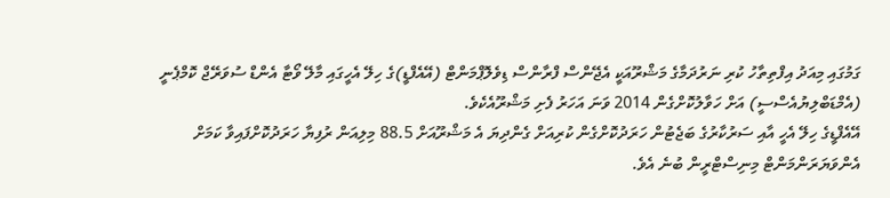ގަމުގައި މިއަދު އިފްތިތާހު ކުރި ނަރުދަމާގެ މަޝްރޫއަކީ އެޖޭންސް ފްރާންސް ޑިވެލޮޕްމަންޓް (އޭއެފްޑީ)ގެ ހިލޭ އެހީގައި މާލޭ ވޯޓާ އެންޑް ސުވަރޭޖް ކޮމްޕެނީ (އެމްޑަބްލިޔުއެސްސީ) އަށް ހަވާލުކޮށްގެން 2014 ވަނަ އަހަރު ފެށި މަޝްރޫއެކެވެ.
އޭއެފްޑީގެ ހިލޭ އެހީ އާއި ސަރުކާރުގެ ބަޖެޓުން ހަރަދުކޮށްގެން ކުރިއަށް ގެންދިޔަ އެ މަޝްރޫއަށް 88.5 މިލިއަން ރުފިޔާ ހަރަދުކޮށްފައިވާ ކަމަށް އެންވަޔަރަންމަންޓް މިނިސްޓްރީން ބުނެ އެވެ.